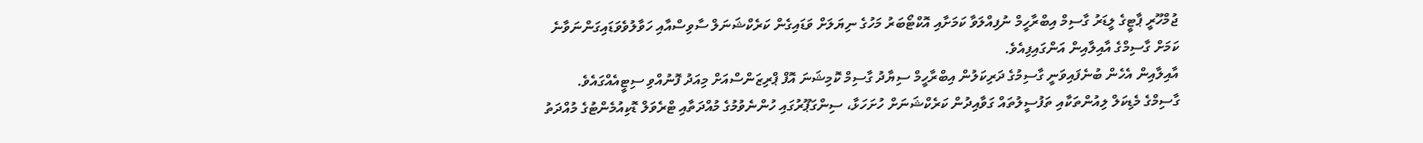ޖުމްހޫރީ ޕާޓީގެ ލީޑަރު ގާސިމް އިބްރާހީމް ނުފިއްލަވާ ކަމަށާއި އޮކްޓޯބަރު މަހުގެ ނިޔަލަށް ވަޑައިގެން ކަރެކްޝަނަލް ސާވިސްއާއި ހަވާލުވެވަޑައިގަންނަވާނެ ކަމަށް ގާސިމްގެ އާއިލާއިން އަންގައިފިއެވެ.
އާއިލާއިން އެހެން ބުނެފައިވަނީ ގާސިމުގެ ދަރިކަލުން އިބްރާހީމް ސިޔާދު ގާސިމް ކޮމިޝަނަ އޮފް ޕްރިޒަންސްއަށް މިއަދު ފޮނުއްވި ސިޓީއެއްގައެވެ.
ގާސިމްގެ މެޑިކަލް ލިއުންތަކާއި ތަފުސީލުތައް ގަވާއިދުން ކަރެކްޝަނަށް ހުށަހަޅާ، ސިންގަޕޫރުގައި ހުންނެވުމުގެ މުއްދަތާއި ޓްރެވަލް ޑޮކިއުމެންޓުގެ މުއްދަތު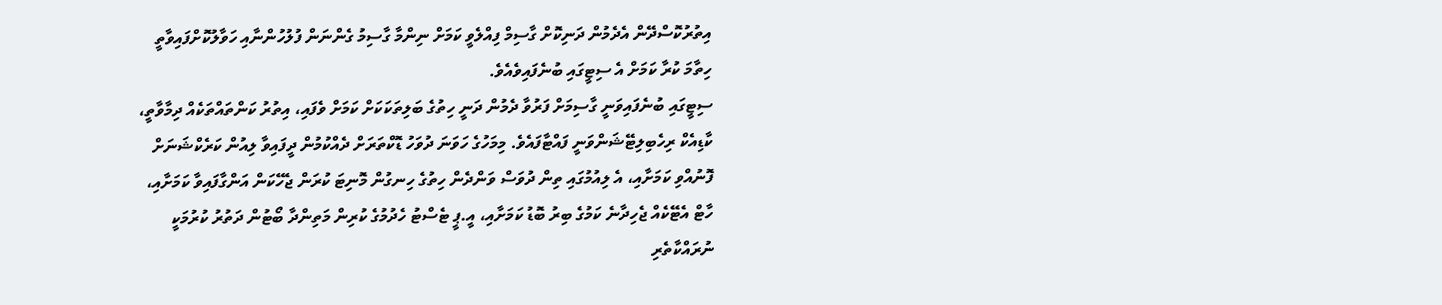އިތުރުކޮސްދޭން އެދެމުން ދަނިކޮށް ގާސިމް ފިއްލެވީ ކަމަށް ނިންމާ ގާސިމު ގެންނަން ފުލުހުންނާއި ހަވާލުކޮށްފައިވާތީ ހިތާމަ ކުރާ ކަމަށް އެ ސިޓީގައި ބުނެފައިވެއެވެ.
ސިޓީގައި ބުނެފައިވަނީ ގާސިމަށް ފަރުވާ ދެމުން ދަނީ ހިތުގެ ބަލިތަކަކަށް ކަމަށް ވެފައި، އިތުރު ކަންތައްތަކެއް ދިމާވާތީ، ކާޑިއެކް ރިހެބިލިޓޭޝަންވަނީ ފައްޓާފައެވެ. މިމަހުގެ ހަވަނަ ދުވަހު ޑޮކްތަރަށް ދެއްކުމުން ދީފައިވާ ލިއުން ކަރެކްޝަނަށް ފޮނުއްވި ކަމަށާއި، އެ ލިއުމުގައި ތިން ދުވަސް ވަންދެން ހިތުގެ ހިނގުން މޮނިޓަ ކުރަން ޖެހޭކަން އަންގާފައިވާ ކަމަށާއި، ހާޓް އެޓޭކެއް ޖެހިދާނެ ކަމުގެ ބިރު ބޮޑު ކަމަށާއި، އީ.ޕީ ޓެސްޓު ހެދުމުގެ ކުރިން މަތިންދާ ބޯޓުން ދަތުރު ކުރުމަކީ ނުރައްކާތެރި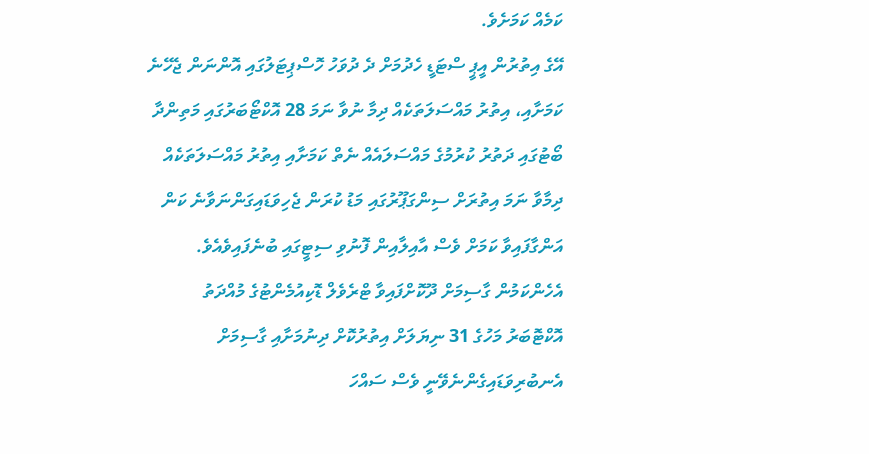ކަމެއް ކަމަށެވެ.
އޭގެ އިތުރުން އީޕީ ސްޓަޑީ ހެދުމަށް ދެ ދުވަހު ހޮސްޕިޓަލުގައި އޮންނަން ޖެހޭނެ ކަމަށާއި، އިތުރު މައްސަލަތަކެއް ދިމާ ނުވާ ނަމަ 28 އޮކްޓޯބަރުގައި މަތިންދާ ބޯޓުގައި ދަތުރު ކުރުމުގެ މައްސަލައެއް ނެތް ކަމަށާއި އިތުރު މައްސަލަތަކެއް ދިމާވާ ނަމަ އިތުރަށް ސިންގަޕޫރުގައި މަޑު ކުރަން ޖެހިވަޑައިގަންނަވާނެ ކަން އަންގާފައިވާ ކަމަށް ވެސް އާއިލާއިން ފޮނުވި ސިޓީގައި ބުނެފައިވެއެވެ.
އެހެންކަމުން ގާސިމަށް ދޫކޮށްފައިވާ ޓްރެވެލް ޑޮކިއުމެންޓުގެ މުއްދަތު އޮކްޓޮބަރު މަހުގެ 31 ނިޔަލަށް އިތުރުކޮށް ދިނުމަށާއި ގާސިމަށް އެނބުރިވަޑައިގެންނެވޭނީ ވެސް ސައްހަ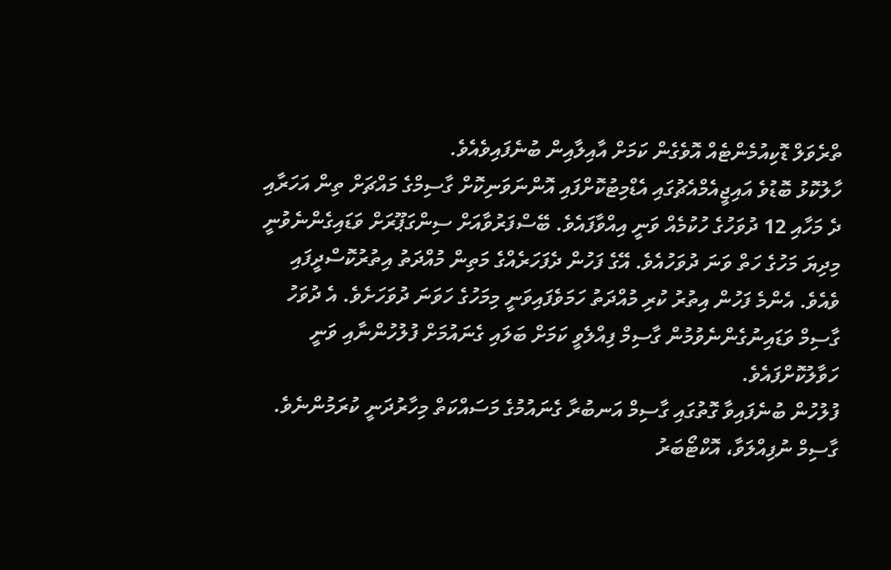ތްރެވަލް ޑޮކިއުމެންޓެއް އޮވެގެން ކަމަށް އާއިލާއިން ބުނެފައިވެއެވެ.
ހާލުކޮޅު ބޮޑުވެ އައިޖީއެމްއެޗުގައި އެޑްމިޓުކޮށްފައި އޮންނަވަނިކޮށް ގާސިމްގެ މައްޗަށް ތިން އަހަރާއި ދެ މަހާއި 12 ދުވަހުގެ ހުކުމެއް ވަނީ އިއްވާފައެވެ. ބޭސްފަރުވާއަށް ސިންގަޕޫރަށް ވަޑައިގެންނެވުނީ މިދިޔަ މަހުގެ ހަތް ވަނަ ދުވަހުއެވެ. އޭގެ ފަހުން ދެފަހަރެއްގެ މަތިން މުއްދަތު އިތުރުކޮސްދީފައި ވެއެވެ. އެންމެ ފަހުން އިތުރު ކުރި މުއްދަތު ހަމަވެފައިވަނީ މިމަހުގެ ހަވަނަ ދުވަހަށެވެ. އެ ދުވަހު ގާސިމް ވަޑައިނުގެންނެވުމުން ގާސިމް ފިއްލެވީ ކަމަށް ބަލައި ގެނައުމަށް ފުލުހުންނާއި ވަނީ ހަވާލުކޮށްފައެވެ.
ފުލުހުން ބުނެފައިވާ ގޮތުގައި ގާސިމް އަނބުރާ ގެނައުމުގެ މަސައްކަތް މިހާރުދަނީ ކުރަމުންނެވެ.
ގާސިމް ނުފިއްލަވާ، އޮކްޓޯބަރު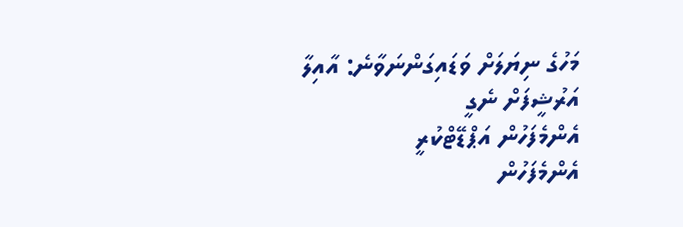މަހުގެ ނިޔަލަށް ވަޑައިގަންނަވާނެ: އާއިލާ
އަރުޝީފަށް ނެގީ
އެންމެފަހުން އަޕްޑޭޓްކުރީ
އެންމެފަހުން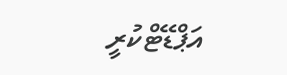އަޕްޑޭޓްކުރީ